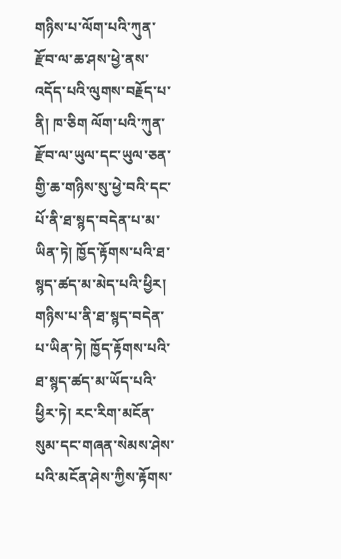གཉིས་པ་ལོག་པའི་ཀུན་རྫོབ་ལ་ཆ་ཤས་ཕྱེ་ནས་འདོད་པའི་ལུགས་བརྗོད་པ་ནི། ཁ་ཅིག ལོག་པའི་ཀུན་རྫོབ་ལ་ཡུལ་དང་ཡུལ་ཅན་གྱི་ཆ་གཉིས་སུ་ཕྱེ་བའི་དང་པོ་ནི་ཐ་སྙད་བདེན་པ་མ་ཡིན་ཏེ། ཁྱོད་རྟོགས་པའི་ཐ་སྙད་ཚད་མ་མེད་པའི་ཕྱིར། གཉིས་པ་ནི་ཐ་སྙད་བདེན་པ་ཡིན་ཏེ། ཁྱོད་རྟོགས་པའི་ཐ་སྙད་ཚད་མ་ཡོད་པའི་ཕྱིར་ཏེ། རང་རིག་མངོན་སུམ་དང་གཞན་སེམས་ཤེས་པའི་མངོན་ཤེས་ཀྱིས་རྟོགས་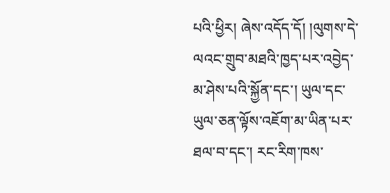པའི་ཕྱིར། ཞེས་འདོད་དོ། །ལུགས་དེ་ལའང་གྲུབ་མཐའི་ཁྱད་པར་འབྱེད་མ་ཤེས་པའི་སྐྱོན་དང་། ཡུལ་དང་ཡུལ་ཅན་ལྟོས་འཇོག་མ་ཡིན་པར་ཐལ་བ་དང་། རང་རིག་ཁས་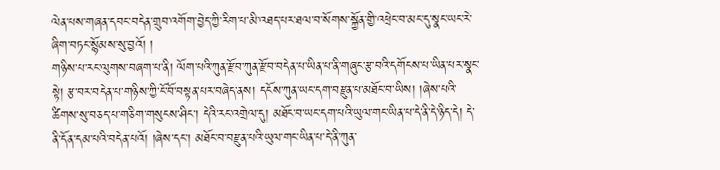ལེན་པས་གཞན་དབང་བདེན་གྲུབ་འགོག་བྱེད་ཀྱི་རིག་པ་མི་འཐད་པར་ཐལ་བ་སོགས་སྐྱོན་གྱི་འཕྲེང་བ་མང་དུ་སྣང་ཡང་རེ་ཞིག་བཏང་སྙོམས་སུ་བྱའོ། །
གཉིས་པ་རང་ལུགས་བཞག་པ་ནི། ལོག་པའི་ཀུན་རྫོབ་ཀུན་རྫོབ་བདེན་པ་ཡིན་པ་ནི་གཞུང་རྩ་བའི་དགོངས་པ་ཡིན་པར་སྣང་སྟེ། རྩ་བར་བདེན་པ་གཉིས་ཀྱི་ངོ་བོ་བསྟན་པར་བཞེད་ནས། དངོས་ཀུན་ཡང་དག་བརྫུན་པ་མཐོང་བ་ཡིས། །ཞེས་པའི་ཚིགས་སུ་བཅད་པ་གཅིག་གསུངས་ཤིང་། དེའི་རང་འགྲེལ་དུ། མཐོང་བ་ཡང་དག་པའི་ཡུལ་གང་ཡིན་པ་དེ་ནི་དེ་ཉིད་དེ། དེ་ནི་དོན་དམ་པའི་བདེན་པའོ། །ཞེས་དང་། མཐོང་བ་བརྫུན་པའི་ཡུལ་གང་ཡིན་པ་དེ་ནི་ཀུན་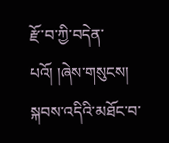རྫོ་བ་ཀྱི་བདེན་པའོ། །ཞེས་གསུངས། སྐབས་འདིའི་མཐོང་བ་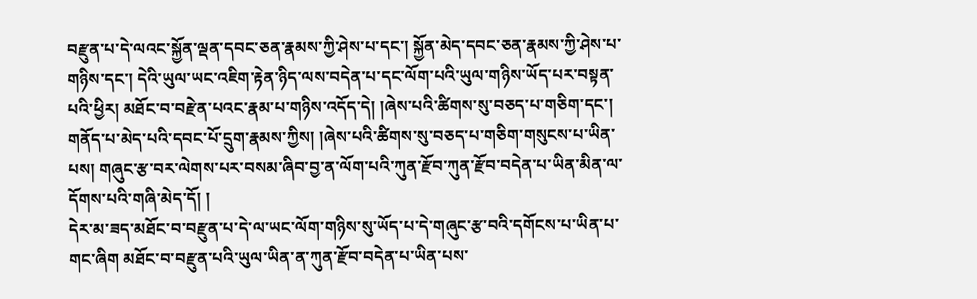བརྫུན་པ་དེ་ལའང་སྐྱོན་ལྡན་དབང་ཅན་རྣམས་ཀྱི་ཤེས་པ་དང་། སྐྱོན་མེད་དབང་ཅན་རྣམས་ཀྱི་ཤེས་པ་གཉིས་དང་། དེའི་ཡུལ་ཡང་འཇིག་རྟེན་ཉིད་ལས་བདེན་པ་དང་ལོག་པའི་ཡུལ་གཉིས་ཡོད་པར་བསྟན་པའི་ཕྱིར། མཐོང་བ་བརྫེན་པའང་རྣམ་པ་གཉིས་འདོད་དེ། །ཞེས་པའི་ཚིགས་སུ་བཅད་པ་གཅིག་དང་། གནོད་པ་མེད་པའི་དབང་པོ་དྲུག་རྣམས་ཀྱིས། །ཞེས་པའི་ཚིགས་སུ་བཅད་པ་གཅིག་གསུངས་པ་ཡིན་པས། གཞུང་རྩ་བར་ལེགས་པར་བསམ་ཞིབ་བྱ་ན་ལོག་པའི་ཀུན་རྫོབ་ཀུན་རྫོབ་བདེན་པ་ཡིན་མིན་ལ་དོགས་པའི་གཞི་མེད་དོ། །
དེར་མ་ཟད་མཐོང་བ་བརྫུན་པ་དེ་ལ་ཡང་ལོག་གཉིས་སུ་ཡོད་པ་དེ་གཞུང་རྩ་བའི་དགོངས་པ་ཡིན་པ་གང་ཞིག མཐོང་བ་བརྫུན་པའི་ཡུལ་ཡིན་ན་ཀུན་རྫོབ་བདེན་པ་ཡིན་པས་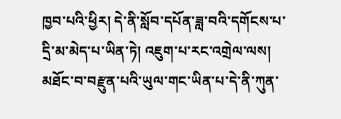ཁྱབ་པའི་ཕྱིར། དེ་ནི་སློབ་དཔོན་ཟླ་བའི་དགོངས་པ་དྲི་མ་མེད་པ་ཡིན་ཏེ། འཇུག་པ་རང་འགྲེལ་ལས། མཐོང་བ་བརྫུན་པའི་ཡུལ་གང་ཡིན་པ་དེ་ནི་ཀུན་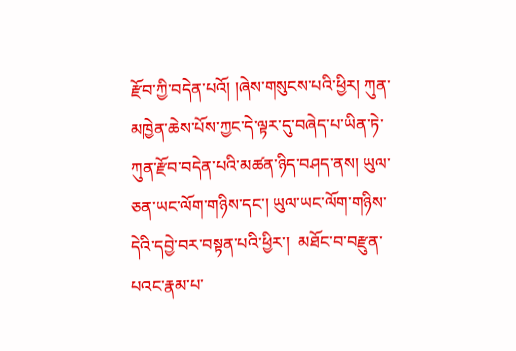རྫོབ་ཀྱི་བདེན་པའོ། །ཞེས་གསུངས་པའི་ཕྱིར། ཀུན་མཁྱེན་ཆེས་པོས་ཀྱང་དེ་ལྟར་དུ་བཞེད་པ་ཡིན་ཏེ་ཀུན་རྫོབ་བདེན་པའི་མཚན་ཉིད་བཤད་ནས། ཡུལ་ཅན་ཡང་ལོག་གཉིས་དང་། ཡུལ་ཡང་ལོག་གཉིས་དེའི་དབྱེ་བར་བསྟན་པའི་ཕྱིར་།  མཐོང་བ་བརྫུན་པའང་རྣམ་པ་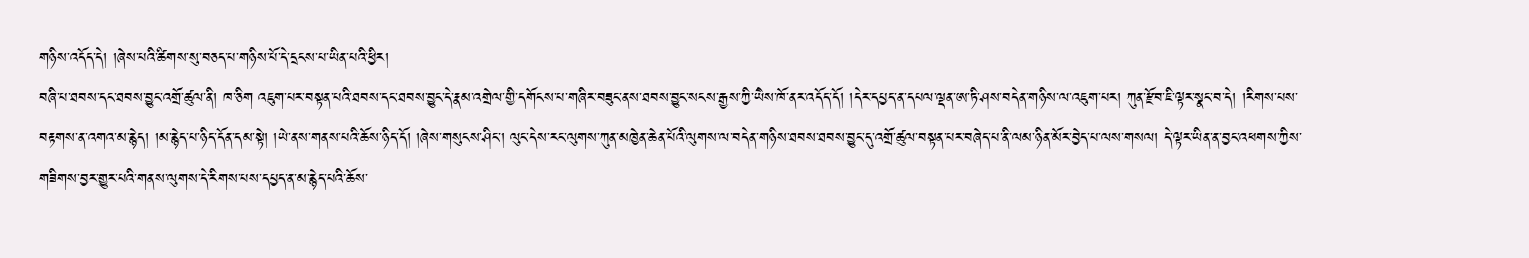གཉིས་འདོད་དེ། །ཞེས་པའི་ཚིགས་སུ་བཅད་པ་གཉིས་པོ་དེ་དྲངས་པ་ཡིན་པའི་ཕྱིར།
བཞི་པ་ཐབས་དང་ཐབས་བྱུང་འགྲོ་ཚུལ་ནི། ཁ་ཅིག འཇུག་པར་བསྟན་པའི་ཐབས་དང་ཐབས་བྱུང་དེ་རྣམ་འགྲེལ་གྱི་དགོངས་པ་གཞིར་བཟུང་ནས་ཐབས་བྱུང་སངས་རྒྱས་ཀྱི་ཡཻས་ཁོ་ནར་འདོད་དོ། །དེར་དཔྱད་ན་དཔལ་ལྡན་ཨ་ཏི་ཤས་བདེན་གཉིས་ལ་འཇུག་པར། ཀུན་རྫོབ་ཇི་ལྟར་སྣང་བ་དེ། །རིགས་པས་བརྟགས་ན་འགའ་མ་རྙེད། །མ་རྙེད་པ་ཉིད་དོན་དམ་སྟེ། །ཡེ་ནས་གནས་པའི་ཆོས་ཉིད་དོ། །ཞེས་གསུངས་ཤིང་། ལུང་དེས་རང་ལུགས་ཀུན་མཁྱེན་ཆེན་པོའི་ལུགས་ལ་བདེན་གཉིས་ཐབས་ཐབས་བྱུང་དུ་འགྲོ་ཚུལ་བསྟན་པར་བཞེད་པ་ནི་ལམ་ཉིན་མོར་བྱེད་པ་ལས་གསལ། དེ་ལྟར་ཡིན་ན་བྱང་འཕགས་ཀྱིས་གཟིགས་བྱར་གྱུར་པའི་གནས་ལུགས་དེ་རིགས་པས་དཔྱད་ན་མ་རྙེད་པའི་ཆོས་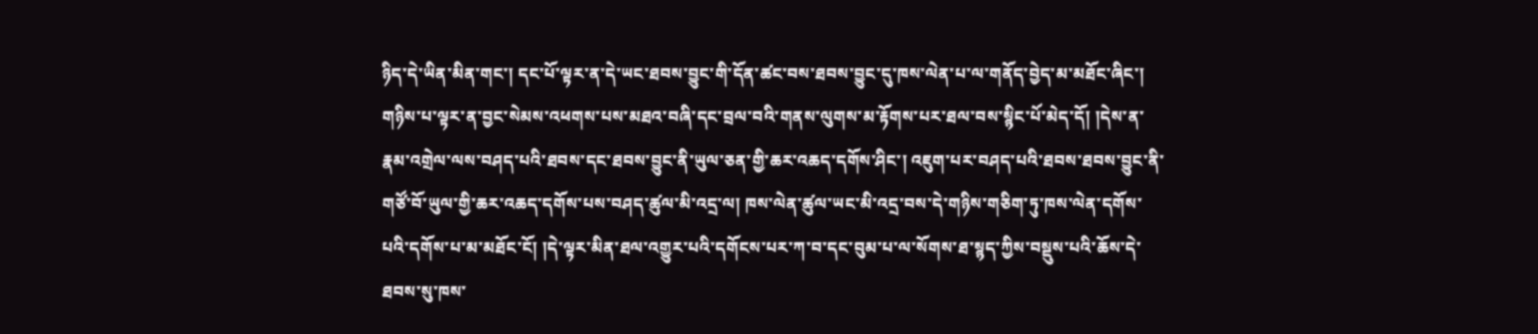ཉིད་དེ་ཡིན་མིན་གང་། དང་པོ་ལྟར་ན་དེ་ཡང་ཐབས་བྱུང་གི་དོན་ཚང་བས་ཐབས་བྱུང་དུ་ཁས་ལེན་པ་ལ་གནོད་བྱེད་མ་མཐོང་ཞིང་། གཉིས་པ་ལྟར་ན་བྱང་སེམས་འཕགས་པས་མཐའ་བཞི་དང་བྲལ་བའི་གནས་ལུགས་མ་རྟོགས་པར་ཐལ་བས་སྙིང་པོ་མེད་དོ། །དེས་ན་རྣམ་འགྲེལ་ལས་བཤད་པའི་ཐབས་དང་ཐབས་བྱུང་ནི་ཡུལ་ཅན་གྱི་ཆར་འཆད་དགོས་ཤིང་། འཇུག་པར་བཤད་པའི་ཐབས་ཐབས་བྱུང་ནི་གཙོ་བོ་ཡུལ་གྱི་ཆར་འཆད་དགོས་པས་བཤད་ཚུལ་མི་འདྲ་ལ། ཁས་ལེན་ཚུལ་ཡང་མི་འདྲ་བས་དེ་གཉིས་གཅིག་ཏུ་ཁས་ལེན་དགོས་པའི་དགོས་པ་མ་མཐོང་ངོ། །དེ་ལྟར་མིན་ཐལ་འགྱུར་པའི་དགོངས་པར་ཀ་བ་དང་བུམ་པ་ལ་སོགས་ཐ་སྙད་ཀྱིས་བསྡུས་པའི་ཆོས་དེ་ཐབས་སུ་ཁས་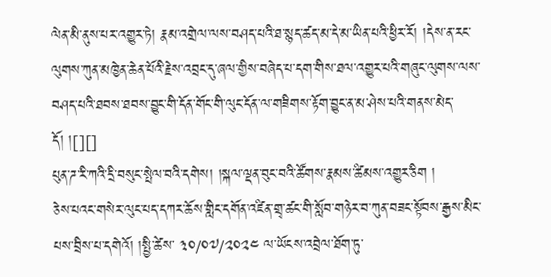ལེན་མི་ནུས་པར་འགྱུར་ཏེ། རྣམ་འགྲེལ་ལས་བཤད་པའི་ཐ་སྙད་ཚད་མ་དེ་མ་ཡིན་པའི་ཕྱིར་རོ། །དེས་ན་རང་ལུགས་ཀུན་མཁྱེན་ཆེན་པོའི་རྗེས་འབྲང་དུ་ཞལ་གྱིས་བཞེད་པ་དག་གིས་ཐལ་འགྱུར་པའི་གཞུང་ལུགས་ལས་བཤད་པའི་ཐབས་ཐབས་བྱུང་གི་དོན་གོང་གི་ལུང་དོན་ལ་གཟིགས་རྟོག་བྱུང་ན་མ་ཤེས་པའི་གནས་མེད་དོ། །[][]
པུན་ཌ་རི་ཀའི་དྲི་བསུང་སྤེལ་བའི་དགེས། །སྐལ་ལྡན་བུང་བའི་ཚོགས་རྣམས་ཚིམས་འགྱུར་ཅིག །
ཅེས་པའང་གསེར་ལུང་པད་དཀར་ཆོས་གླིང་དགོན་འཛིན་གྲྭ་ཚང་གི་སློབ་གཉེར་བ་ཀུན་བཟང་སྟོབས་རྒྱས་མིང་པས་བྲིས་པ་དགེའོ། །སྤྱི་ཚེས་ ༣༠/༠༧/༢༠༢༤ ལ་ཡོངས་འབྲེལ་ཐོག་ཏུ་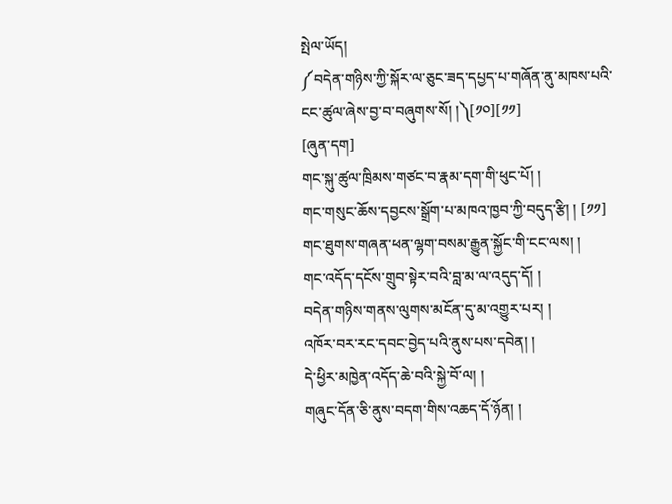སྤེལ་ཡོད།
༼བདེན་གཉིས་ཀྱི་སྐོར་ལ་ཅུང་ཟད་དཔྱད་པ་གཞོན་ནུ་མཁས་པའི་ངང་ཚུལ་ཞེས་བྱ་བ་བཞུགས་སོ། །༽[༡༠][༡༡]
[ཞུན་དག]
གང་སྐུ་ཚུལ་ཁྲིམས་གཙང་བ་རྣམ་དག་གི་ཕུང་པོ། །
གང་གསུང་ཆོས་དབྱངས་སྒྲོག་པ་མཁའ་ཁྱབ་ཀྱི་བདུད་རྩི། ། [༡༡]
གང་ཐུགས་གཞན་ཕན་ལྷག་བསམ་རྒྱུན་སྐྱོང་གི་ངང་ལས། །
གང་འདོད་དངོས་གྲུབ་སྟེར་བའི་བླ་མ་ལ་འདུད་དོ། །
བདེན་གཉིས་གནས་ལུགས་མངོན་དུ་མ་འགྱུར་པར། །
འཁོར་བར་རང་དབང་བྱེད་པའི་ནུས་པས་དབེན། །
དེ་ཕྱིར་མཁྱེན་འདོད་ཆེ་བའི་སྐྱེ་བོ་ལ། །
གཞུང་དོན་ཅི་ནུས་བདག་གིས་འཆད་དོ་ཉོན། །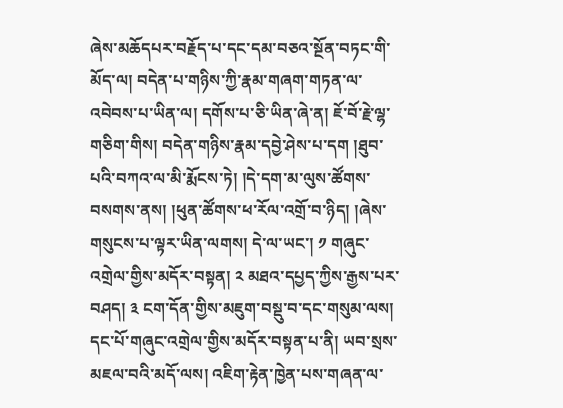ཞེས་མཆོདཔར་བརྗོད་པ་དང་དམ་བཅའ་སྔོན་བཏང་གི་མོད་ལ། བདེན་པ་གཉིས་ཀྱི་རྣམ་གཞག་གཏན་ལ་འབེབས་པ་ཡིན་ལ། དགོས་པ་ཅི་ཡིན་ཞེ་ན། ཇོ་བོ་རྗེ་ལྷ་གཅིག་གིས། བདེན་གཉིས་རྣམ་དབྱེ་ཤེས་པ་དག །ཐུབ་པའི་བཀའ་ལ་མི་རྨོངས་ཏེ། །དེ་དག་མ་ལུས་ཚོགས་བསགས་ནས། །ཕུན་ཚོགས་ཕ་རོལ་འགྲོ་བ་ཉིད། །ཞེས་གསུངས་པ་ལྟར་ཡིན་ལགས། དེ་ལ་ཡང་། ༡ གཞུང་འགྲེལ་གྱིས་མདོར་བསྟན། ༢ མཐའ་དཔྱད་ཀྱིས་རྒྱས་པར་བཤད། ༣ ངག་དོན་གྱིས་མཇུག་བསྡུ་བ་དང་གསུམ་ལས།
དང་པོ་གཞུང་འགྲེལ་གྱིས་མདོར་བསྟན་པ་ནི། ཡབ་སྲས་མཇལ་བའི་མདོ་ལས། འཇིག་རྟེན་ཁྱེན་པས་གཞན་ལ་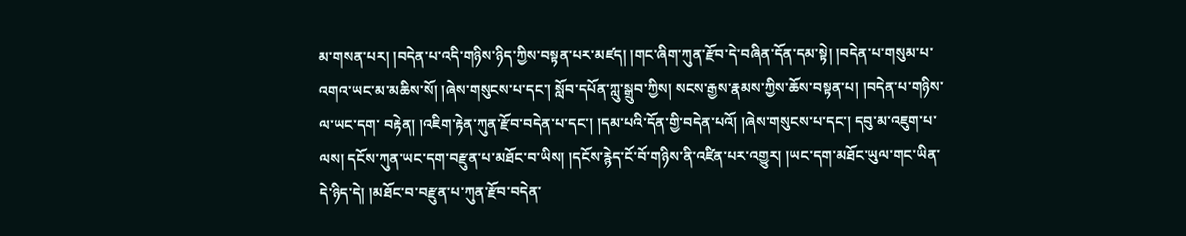མ་གསན་པར། །བདེན་པ་འདི་གཉིས་ཉིད་ཀྱིས་བསྟན་པར་མཛད། །གང་ཞིག་ཀུན་རྫོབ་དེ་བཞིན་དོན་དམ་སྟེ། །བདེན་པ་གསུམ་པ་འགའ་ཡང་མ་མཆིས་སོ། །ཞེས་གསུངས་པ་དང་། སློབ་དཔོན་ཀླུ་སྒྲུབ་ཀྱིས། སངས་རྒྱས་རྣམས་ཀྱིས་ཆོས་བསྟན་པ། །བདེན་པ་གཉིས་ལ་ཡང་དག་ བརྟེན། །འཇིག་རྟེན་ཀུན་རྫོབ་བདེན་པ་དང་། །དམ་པའི་དོན་གྱི་བདེན་པའོ། །ཞེས་གསུངས་པ་དང་། དབུ་མ་འཇུག་པ་ལས། དངོས་ཀུན་ཡང་དག་བརྫུན་པ་མཐོང་བ་ཡིས། །དངོས་རྙེད་ངོ་བོ་གཉིས་ནི་འཛིན་པར་འགྱུར། །ཡང་དག་མཐོང་ཡུལ་གང་ཡིན་དེ་ཉིད་དེ། །མཐོང་བ་བརྫུན་པ་ཀུན་རྫོབ་བདེན་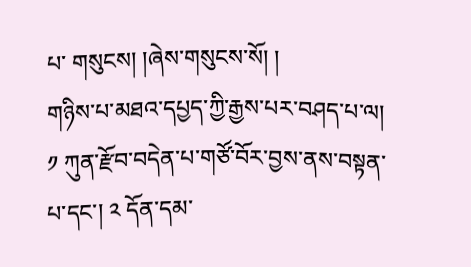པ་ གསུངས། །ཞེས་གསུངས་སོ། །
གཉིས་པ་མཐའ་དཔྱད་ཀྱི་རྒྱས་པར་བཤད་པ་ལ། ༡ ཀུན་རྫོབ་བདེན་པ་གཙོ་བོར་བྱས་ནས་བསྟན་པ་དང་། ༢ དོན་དམ་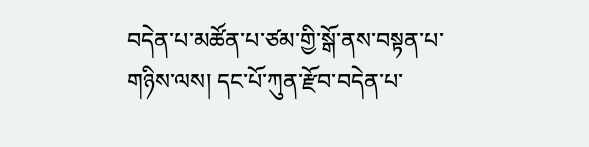བདེན་པ་མཚོན་པ་ཙམ་གྱི་སྒོ་ནས་བསྟན་པ་གཉིས་ལས། དང་པོ་ཀུན་རྫོབ་བདེན་པ་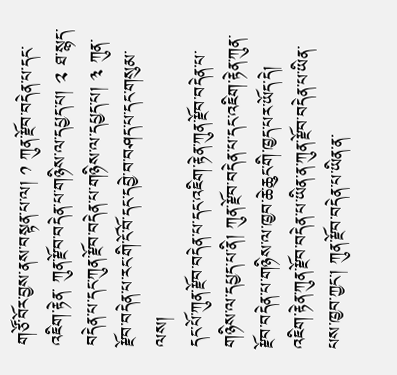གཙོ་བོར་བྱས་ནས་བསྟན་པ་ལ། ༡ ཀུན་རྫོབ་བདེན་པ་དང་འཇིག་རྟེན་ ཀུན་རྫོབ་བདེན་པ་གཉིས་ལ་དཔྱད་པ། ༢ ཐ་སྙད་བདེན་པ་དང་ཀུན་རྫོབ་བདེན་པ་གཉིས་ལ་དཔྱད་པ། ༣ ཀུན་རྫོབ་བདེན་པ་རང་གི་ངོ་བོ་དང་དབྱེ་བ་བཤད་པ་དང་གསུམ་ལས།
དང་པོ་ཀུན་རྫོབ་བདེན་པ་དང་འཇིག་རྟེན་ཀུན་རྫོབ་བདེན་པ་གཉིས་ལ་དཔྱད་པ་ནི། ཀུན་རྫོབ་བདེན་པ་དང་འཇིག་རྟེན་ཀུན་རྫོབ་བདེན་པ་གཉིས་ལ་ཁྱབ་ཆེ་ཆུང་གི་ཁྱད་པར་ཡོད་དེ། འཇིག་རྟེན་ཀུན་རྫོབ་བདེན་པ་ཡིན་ན་ཀུན་རྫོབ་བདེན་པ་ཡིན་པས་ཁྱབ་ཀྱང་། ཀུན་རྫོབ་བདེན་པ་ཡིན་ན་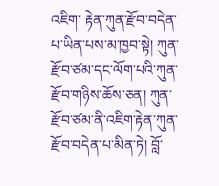འཇིག་ རྟེན་ཀུན་རྫོབ་བདེན་པ་ཡིན་པས་མ་ཁྱབ་སྟེ། ཀུན་རྫོབ་ཙམ་དང་ལོག་པའི་ཀུན་རྫོབ་གཉིས་ཆོས་ཅན། ཀུན་རྫོབ་ཙམ་ནི་འཇིག་རྟེན་ཀུན་རྫོབ་བདེན་པ་མིན་ཏེ། བློ་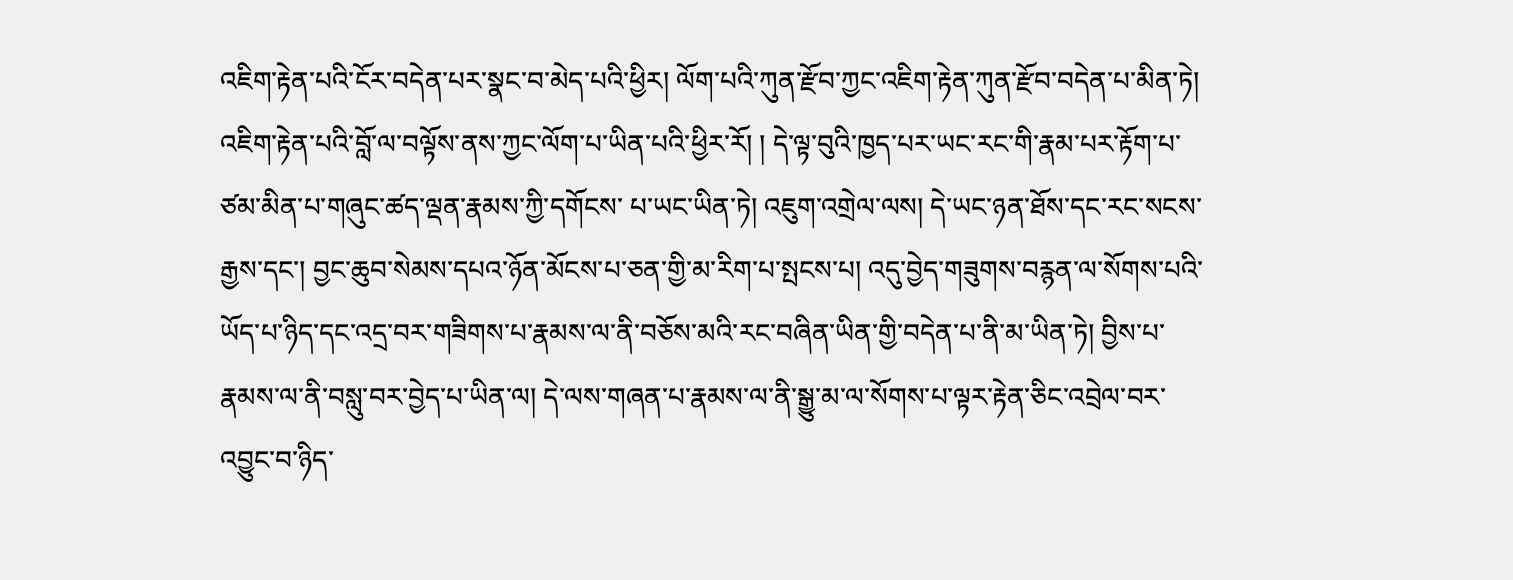འཇིག་རྟེན་པའི་ངོར་བདེན་པར་སྣང་བ་མེད་པའི་ཕྱིར། ལོག་པའི་ཀུན་རྫོབ་ཀྱང་འཇིག་རྟེན་ཀུན་རྫོབ་བདེན་པ་མིན་ཏེ། འཇིག་རྟེན་པའི་བློ་ལ་བལྟོས་ནས་ཀྱང་ལོག་པ་ཡིན་པའི་ཕྱིར་རོ། ། དེ་ལྟ་བུའི་ཁྱད་པར་ཡང་རང་གི་རྣམ་པར་རྟོག་པ་ཙམ་མིན་པ་གཞུང་ཚད་ལྡན་རྣམས་ཀྱི་དགོངས་ པ་ཡང་ཡིན་ཏེ། འཇུག་འགྲེལ་ལས། དེ་ཡང་ཉན་ཐོས་དང་རང་སངས་རྒྱས་དང་། བྱང་ཆུབ་སེམས་དཔའ་ཉོན་མོངས་པ་ཅན་གྱི་མ་རིག་པ་སྤངས་པ། འདུ་བྱེད་གཟུགས་བརྙན་ལ་སོགས་པའི་ཡོད་པ་ཉིད་དང་འདྲ་བར་གཟིགས་པ་རྣམས་ལ་ནི་བཅོས་མའི་རང་བཞིན་ཡིན་གྱི་བདེན་པ་ནི་མ་ཡིན་ཏེ། བྱིས་པ་རྣམས་ལ་ནི་བསླུ་བར་བྱེད་པ་ཡིན་ལ། དེ་ལས་གཞན་པ་རྣམས་ལ་ནི་སྒྱུ་མ་ལ་སོགས་པ་ལྟར་རྟེན་ཅིང་འབྲེལ་བར་འབྱུང་བ་ཉིད་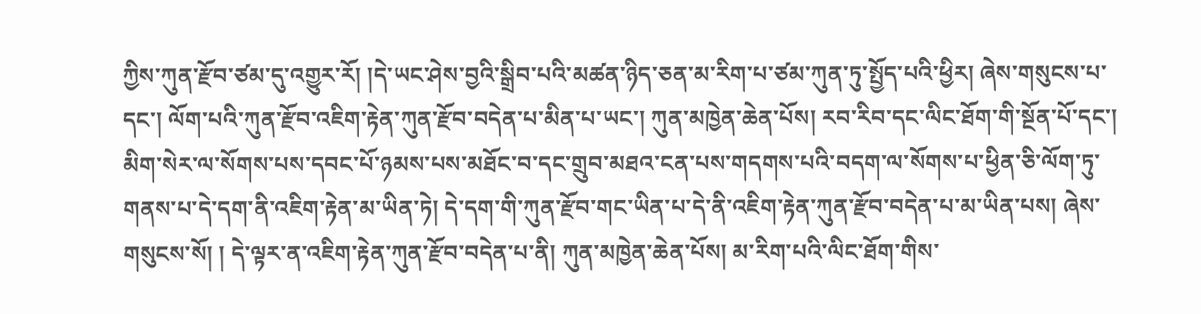ཀྱིས་ཀུན་རྫོབ་ཙམ་དུ་འགྱུར་རོ། །དེ་ཡང་ཤེས་བྱའི་སྒྲིབ་པའི་མཚན་ཉིད་ཅན་མ་རིག་པ་ཙམ་ཀུན་ཏུ་སྤྱོད་པའི་ཕྱིར། ཞེས་གསུངས་པ་དང་། ལོག་པའི་ཀུན་རྫོབ་འཇིག་རྟེན་ཀུན་རྫོབ་བདེན་པ་མིན་པ་ཡང་། ཀུན་མཁྱེན་ཆེན་པོས། རབ་རིབ་དང་ལིང་ཐོག་གི་སྔོན་པོ་དང་། མིག་སེར་ལ་སོགས་པས་དབང་པོ་ཉམས་པས་མཐོང་བ་དང་གྲུབ་མཐའ་ངན་པས་གདགས་པའི་བདག་ལ་སོགས་པ་ཕྱིན་ཅི་ལོག་ཏུ་གནས་པ་དེ་དག་ནི་འཇིག་རྟེན་མ་ཡིན་ཏེ། དེ་དག་གི་ཀུན་རྫོབ་གང་ཡིན་པ་དེ་ནི་འཇིག་རྟེན་ཀུན་རྫོབ་བདེན་པ་མ་ཡིན་པས། ཞེས་གསུངས་སོ། ། དེ་ལྟར་ན་འཇིག་རྟེན་ཀུན་རྫོབ་བདེན་པ་ནི། ཀུན་མཁྱེན་ཆེན་པོས། མ་རིག་པའི་ལིང་ཐོག་གིས་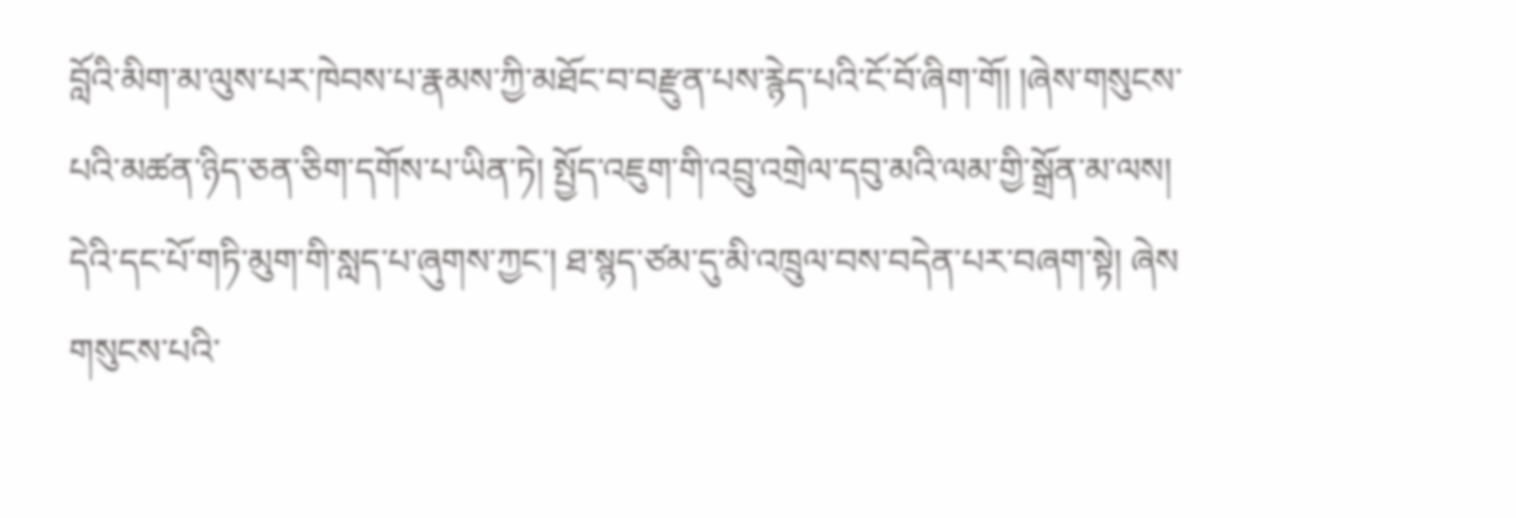བློའི་མིག་མ་ལུས་པར་ཁེབས་པ་རྣམས་ཀྱི་མཐོང་བ་བརྫུན་པས་རྙེད་པའི་ངོ་བོ་ཞིག་གོ། །ཞེས་གསུངས་པའི་མཚན་ཉིད་ཅན་ཅིག་དགོས་པ་ཡིན་ཏེ། སྤྱོད་འཇུག་གི་འབྲུ་འགྲེལ་དབུ་མའི་ལམ་གྱི་སྒྲོན་མ་ལས། དེའི་དང་པོ་གཏི་མུག་གི་སླད་པ་ཞུགས་ཀྱང་། ཐ་སྙད་ཙམ་དུ་མི་འཁྲུལ་བས་བདེན་པར་བཞག་སྟེ། ཞེས གསུངས་པའི་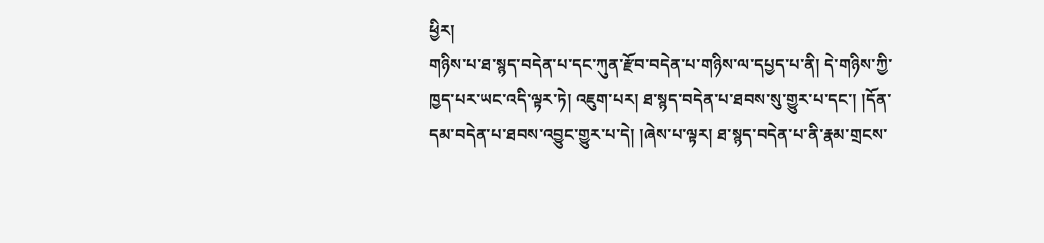ཕྱིར།
གཉིས་པ་ཐ་སྙད་བདེན་པ་དང་ཀུན་རྫོབ་བདེན་པ་གཉིས་ལ་དཔྱད་པ་ནི། དེ་གཉིས་ཀྱི་ཁྱད་པར་ཡང་འདི་ལྟར་ཏེ། འཇུག་པར། ཐ་སྙད་བདེན་པ་ཐབས་སུ་གྱུར་པ་དང་། །དོན་དམ་བདེན་པ་ཐབས་འབྱུང་གྱུར་པ་དེ། །ཞེས་པ་ལྟར། ཐ་སྙད་བདེན་པ་ནི་རྣམ་གྲངས་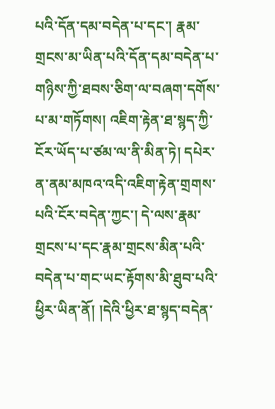པའི་དོན་དམ་བདེན་པ་དང་། རྣམ་གྲངས་མ་ཡིན་པའི་དོན་དམ་བདེན་པ་གཉིས་ཀྱི་ཐབས་ཅིག་ལ་བཞག་དགོས་པ་མ་གཏོགས། འཇིག་རྟེན་ཐ་སྙད་ཀྱི་ངོར་ཡོད་པ་ཙམ་ལ་ནི་མིན་ཏེ། དཔེར་ན་ནམ་མཁའ་འདི་འཇིག་རྟེན་གྲགས་པའི་ངོར་བདེན་ཀྱང་། དེ་ལས་རྣམ་གྲངས་པ་དང་རྣམ་གྲངས་མིན་པའི་བདེན་པ་གང་ཡང་རྟོགས་མི་ཐུབ་པའི་ཕྱིར་ཡིན་ནོ། །དེའི་ཕྱིར་ཐ་སྙད་བདེན་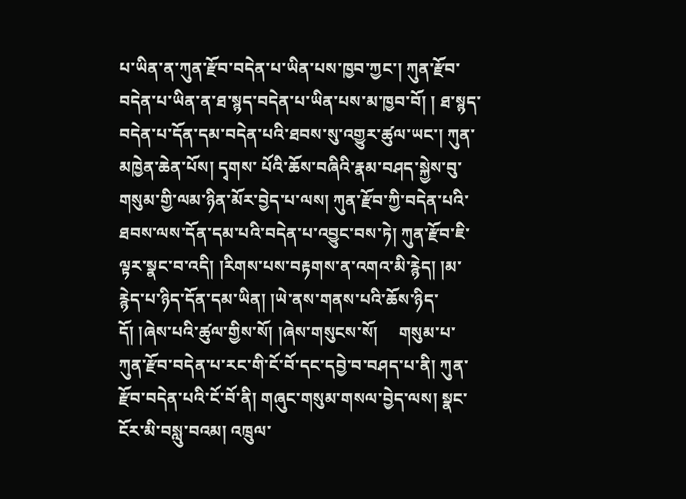པ་ཡིན་ན་ཀུན་རྫོབ་བདེན་པ་ཡིན་པས་ཁྱབ་ཀྱང་། ཀུན་རྫོབ་བདེན་པ་ཡིན་ན་ཐ་སྙད་བདེན་པ་ཡིན་པས་མ་ཁྱབ་བོ། ། ཐ་སྙད་བདེན་པ་དོན་དམ་བདེན་པའི་ཐབས་སུ་འགྱུར་ཚུལ་ཡང་། ཀུན་མཁྱེན་ཆེན་པོས། དྭགས་ པོའི་ཆོས་བཞིའི་རྣམ་བཤད་སྐྱེས་བུ་གསུམ་གྱི་ལམ་ཉིན་མོར་བྱེད་པ་ལས། ཀུན་རྫོབ་ཀྱི་བདེན་པའི་ ཐབས་ལས་དོན་དམ་པའི་བདེན་པ་འབྱུང་བས་ཏེ། ཀུན་རྫོབ་ཇི་ལྟར་སྣང་བ་འདི། །རིགས་པས་བརྟགས་ན་འགའ་མི་རྙེད། །མ་རྙེད་པ་ཉིད་དོན་དམ་ཡིན། །ཡེ་ནས་གནས་པའི་ཆོས་ཉིད་དོ། །ཞེས་པའི་ཚུལ་གྱིས་སོ། །ཞེས་གསུངས་སོ།     གསུམ་པ་ཀུན་རྫོབ་བདེན་པ་རང་གི་ངོ་བོ་དང་དབྱེ་བ་བཤད་པ་ནི། ཀུན་རྫོབ་བདེན་པའི་ངོ་བོ་ནི། གཞུང་གསུམ་གསལ་བྱེད་ལས། སྣང་ངོར་མི་བསླུ་བའམ། འཁྲུལ་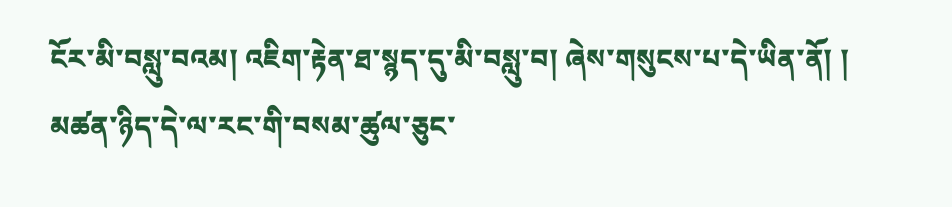ངོར་མི་བསླུ་བའམ། འཇིག་རྟེན་ཐ་སྙད་དུ་མི་བསླུ་བ། ཞེས་གསུངས་པ་དེ་ཡིན་ནོ། ། མཚན་ཉིད་དེ་ལ་རང་གི་བསམ་ཚུལ་ཅུང་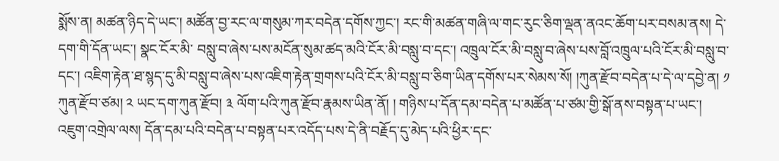སྨོས་ན། མཚན་ཉིད་དེ་ཡང་། མཚོན་བྱ་རང་ལ་གསུམ་ཀར་བདེན་དགོས་ཀྱང་། རང་གི་མཚན་གཞི་ལ་གང་རུང་ཅིག་ལྡན་ནའང་ཆོག་པར་བསམ་ནས། དེ་དག་གི་དོན་ཡང་། སྣང་ངོར་མི་ བསླུ་བ་ཞེས་པས་མངོན་སུམ་ཚད་མའི་ངོར་མི་བསླུ་བ་དང་། འཁྲུལ་ངོར་མི་བསླུ་བ་ཞེས་པས་བློ་འཁྲུལ་པའི་ངོར་མི་བསླུ་བ་དང་། འཇིག་རྟེན་ཐ་སྙད་དུ་མི་བསླུ་བ་ཞེས་པས་འཇིག་རྟེན་གྲགས་པའི་ངོར་མི་བསླུ་བ་ཅིག་ཡིན་དགོས་པར་སེམས་སོ། །ཀུན་རྫོབ་བདེན་པ་དེ་ལ་དབྱེ་ན། ༡ ཀུན་རྫོབ་ཙམ། ༢ ཡང་དག་ཀུན་རྫོབ། ༣ ལོག་པའི་ཀུན་རྫོབ་རྣམས་ཡིན་ནོ། ། གཉིས་པ་དོན་དམ་བདེན་པ་མཚོན་པ་ཙམ་གྱི་སྒོ་ནས་བསྟན་པ་ཡང་། འཇུག་འགྲེལ་ལས། དོན་དམ་པའི་བདེན་པ་བསྟན་པར་འདོད་པས་དེ་ནི་བརྗོད་དུ་མེད་པའི་ཕྱིར་དང་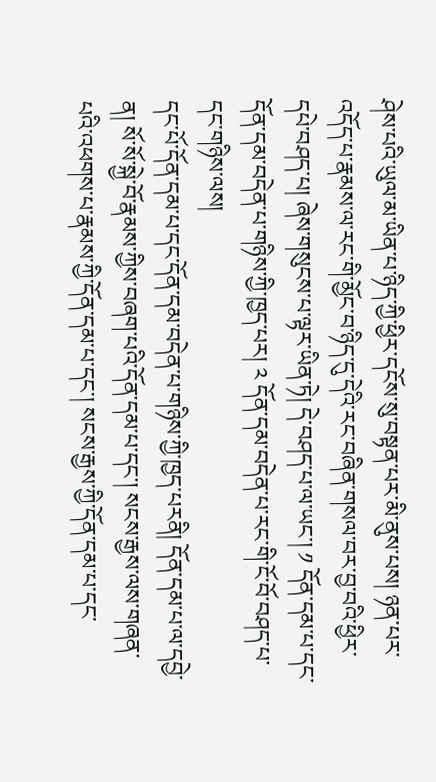ཤེས་པའི་ཡུལ་མ་ཡིན་པ་ཉིད་ཀྱི་ཕྱིར་དངོས་སུ་བསྟན་པར་མི་ནུས་པས། ཉན་པར་འདོད་པ་རྣམས་ལ་རང་གི་མྱོང་བ་ཉིད་དུ་དེའི་རང་བཞིན་གསལ་བར་བྱ་བའི་ཕྱིར་དཔེ་བཤད་པ། ཞེས་གསུངས་པ་ལྟར་ཡིན་ཏེ། དེ་བཤད་པ་ལ་ཡང་། ༡ དོན་དམ་པ་དང་དོན་དམ་བདེན་པ་གཉིས་ཀྱི་ཁྱད་པར། ༢ དོན་དམ་བདེན་པ་རང་གི་ངོ་བོ་བཤད་པ་དང་གཉིས་ལས།
དང་པོ་དོན་དམ་པ་དང་དོན་དམ་བདེན་པ་གཉིས་ཀྱི་ཁྱད་པརནི། དོན་དམ་པ་ལ་དབྱེ་ན། སོ་སོ་སྐྱེ་བོ་རྣམས་ཀྱིས་བཞག་པའི་དོན་དམ་པ་དང་། སངས་རྒྱས་ལས་གཞན་པའི་འཕགས་པ་རྣམས་ཀྱི་དོན་དམ་པ་དང་། སངས་རྒྱས་ཀྱི་དོན་དམ་པ་དང་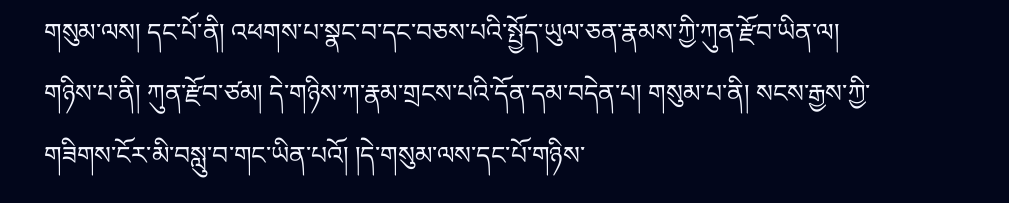གསུམ་ལས། དང་པོ་ནི། འཕགས་པ་སྣང་བ་དང་བཅས་པའི་སྤྱོད་ཡུལ་ཅན་རྣམས་ཀྱི་ཀུན་རྫོབ་ཡིན་ལ། གཉིས་པ་ནི། ཀུན་རྫོབ་ཙམ། དེ་གཉིས་ཀ་རྣམ་གྲངས་པའི་དོན་དམ་བདེན་པ། གསུམ་པ་ནི། སངས་རྒྱས་ཀྱི་གཟིགས་ངོར་མི་བསླུ་བ་གང་ཡིན་པའོ། །དེ་གསུམ་ལས་དང་པོ་གཉིས་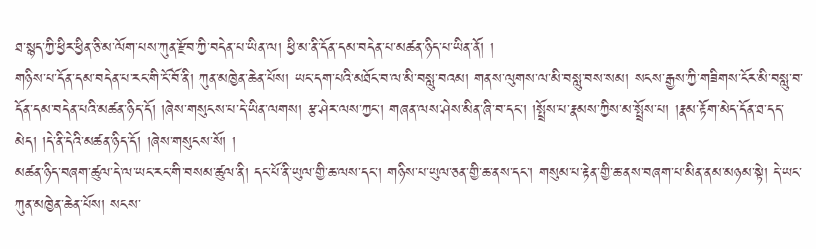ཐ་སྙད་ཀྱི་ཕྱིར་ཕྱིན་ཅི་མ་ལོག་པས་ཀུན་རྫོབ་ཀྱི་བདེན་པ་ཡིན་ལ། ཕྱི་མ་ནི་དོན་དམ་བདེན་པ་མཚན་ཉིད་པ་ཡིན་ནོ། །
གཉིས་པ་དོན་དམ་བདེན་པ་རང་གི་ངོ་བོ་ནི། ཀུན་མཁྱེན་ཆེན་པོས། ཡང་དག་པའི་མཐོང་བ་ལ་མི་བསླུ་བའམ། གནས་ལུགས་ལ་མི་བསླུ་བས་སམ། སངས་རྒྱས་ཀྱི་གཟིགས་ངོར་མི་བསླུ་བ་དོན་དམ་བདེན་པའི་མཚན་ཉིད་དོ། །ཞེས་གསུངས་པ་དེ་ཡིན་ལགས། རྩ་ཤེར་ལས་ཀྱང་། གཞན་ལས་ཤེས་མིན་ཞི་བ་དང་། །སྤྲོས་པ་རྣམས་ཀྱིས་མ་སྤྲོས་པ། །རྣམ་རྟོག་མེད་དོན་ཐ་དད་མེད། །དེ་ནི་དེའི་མཚན་ཉིད་དོ། །ཞེས་གསུངས་སོ། །
མཚན་ཉིད་བཞག་ཚུལ་དེ་ལ་ཡང་རང་གི་བསམ་ཚུལ་ནི། དང་པོ་ནི་ཡུལ་གྱི་ཆ་ལས་དང་། གཉིས་པ་ཡུལ་ཅན་གྱི་ཆ་ནས་དང་། གསུམ་པ་རྟེན་གྱི་ཆ་ནས་བཞག་པ་མིན་ནམ་མཉམ་སྟེ། དེ་ཡང་ ཀུན་མཁྱེན་ཆེན་པོས། སངས་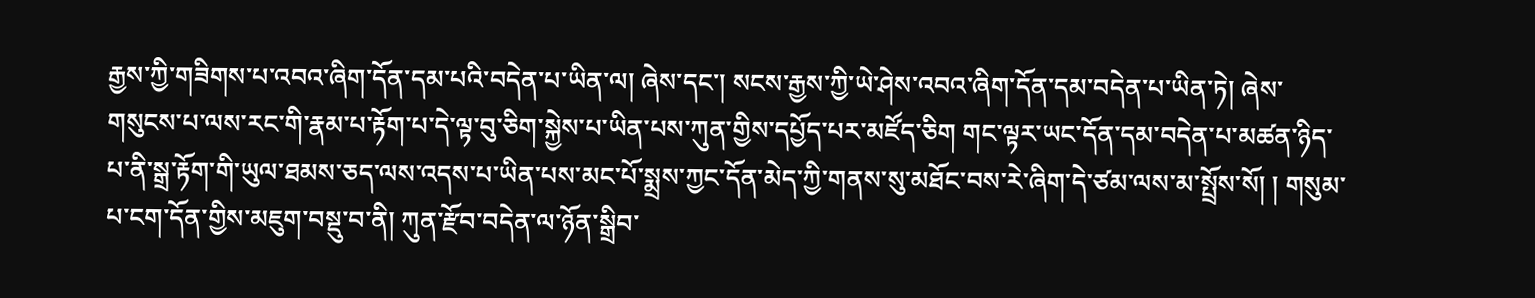རྒྱས་ཀྱི་གཟིགས་པ་འབའ་ཞིག་དོན་དམ་པའི་བདེན་པ་ཡིན་ལ། ཞེས་དང་། སངས་རྒྱས་ཀྱི་ཡེ་ཤེས་འབའ་ཞིག་དོན་དམ་བདེན་པ་ཡིན་ཏེ། ཞེས་གསུངས་པ་ལས་རང་གི་རྣམ་པ་རྟོག་པ་དེ་ལྟ་བུ་ཅིག་སྐྱེས་པ་ཡིན་པས་ཀུན་གྱིས་དཔྱོད་པར་མཛོད་ཅིག གང་ལྟར་ཡང་དོན་དམ་བདེན་པ་མཚན་ཉིད་པ་ནི་སྒྲ་རྟོག་གི་ཡུལ་ཐམས་ཅད་ལས་འདས་པ་ཡིན་པས་མང་པོ་སྨྲས་ཀྱང་དོན་མེད་ཀྱི་གནས་སུ་མཐོང་བས་རེ་ཞིག་དེ་ཙམ་ལས་མ་སྤྲོས་སོ། ། གསུམ་པ་ངག་དོན་གྱིས་མཇུག་བསྡུ་བ་ནི། ཀུན་རྫོབ་བདེན་ལ་ཉོན་སྒྲིབ་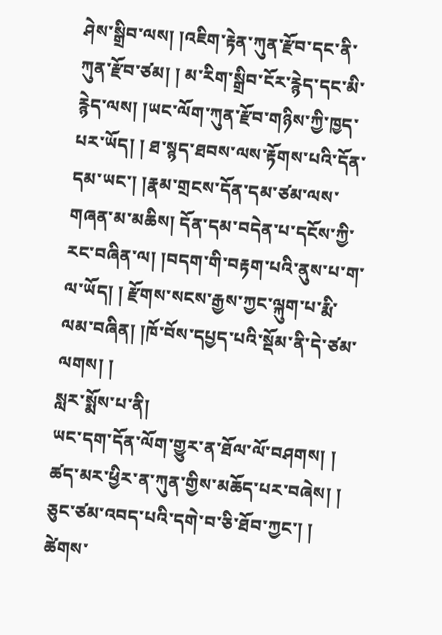ཤེས་སྒྲིབ་ལས། །འཇིག་རྟེན་ཀུན་རྫོབ་དང་ནི་ཀུན་རྫོབ་ཙམ། ། མ་རིག་སྒྲིབ་ངོར་རྙེད་དང་མི་རྙེད་ལས། །ཡང་ལོག་ཀུན་རྫོབ་གཉིས་ཀྱི་ཁྱད་པར་ཡོད། ། ཐ་སྙད་ཐབས་ལས་རྟོགས་པའི་དོན་དམ་ཡང་། །རྣམ་གྲངས་དོན་དམ་ཙམ་ལས་གཞན་མ་མཆིས། དོན་དམ་བདེན་པ་དངོས་ཀྱི་རང་བཞིན་ལ། །བདག་གི་བརྟག་པའི་ནུས་པ་ག་ལ་ཡོད། ། རྫོགས་སངས་རྒྱས་ཀྱང་ལྐུག་པ་རྨི་ལམ་བཞིན། །ཁོ་བོས་དཔྱད་པའི་སྡོམ་ནི་དེ་ཙམ་ལགས། །
སླར་སྨོས་པ་ནི།
ཡང་དག་དོན་ལོག་གྱུར་ན་ཐོལ་ལོ་བཤགས། །
ཚད་མར་ཕྱིར་ན་ཀུན་གྱིས་མཆོད་པར་བཞེས། །
ཅུང་ཙམ་འབད་པའི་དགེ་བ་ཅི་ཐོབ་ཀྱང་། །
ཚེགས་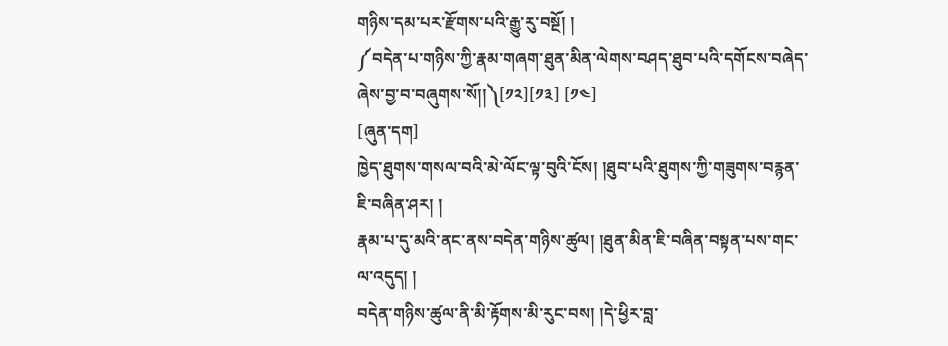གཉིས་དམ་པར་རྫོགས་པའི་རྒྱུ་རུ་བསྔོ། །
༼བདེན་པ་གཉིས་ཀྱི་རྣམ་གཞག་ཐུན་མིན་ལེགས་བཤད་ཐུབ་པའི་དགོངས་བཞེད་ཞེས་བྱ་བ་བཞུགས་སོ།།༽[༡༢][༡༣] [༡༤]
[ཞུན་དག]
ཁྱེད་ཐུགས་གསལ་བའི་མེ་ལོང་ལྟ་བུའི་ངོས། །ཐུབ་པའི་ཐུགས་ཀྱི་གཟུགས་བརྙན་ཇི་བཞིན་ཤར། །
རྣམ་པ་དུ་མའི་ནང་ནས་བདེན་གཉིས་ཚུལ། །ཐུན་མིན་ཇི་བཞིན་བསྟན་པས་གང་ལ་འདུད། །
བདེན་གཉིས་ཚུལ་ནི་མི་རྟོགས་མི་རུང་བས། །དེ་ཕྱིར་བླ་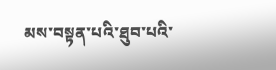མས་བསྟན་པའི་ཐུབ་པའི་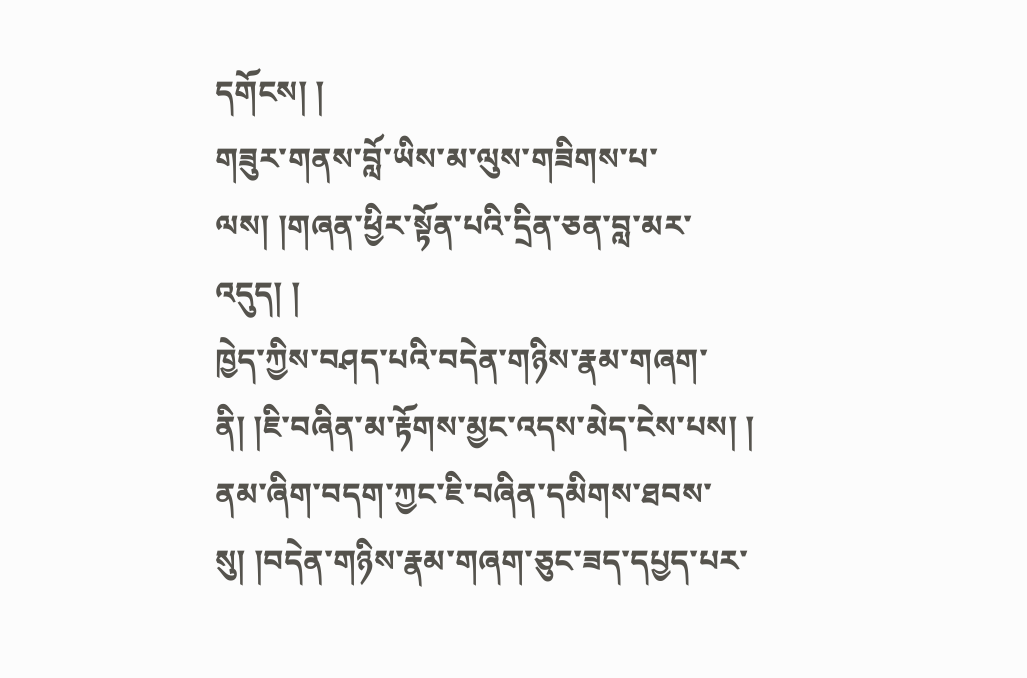དགོངས། །
གཟུར་གནས་བློ་ཡིས་མ་ལུས་གཟིགས་པ་ལས། །གཞན་ཕྱིར་སྟོན་པའི་དྲིན་ཅན་བླ་མར་འདུད། །
ཁྱེད་ཀྱིས་བཤད་པའི་བདེན་གཉིས་རྣམ་གཞག་ནི། །ཇི་བཞིན་མ་རྟོགས་མྱང་འདས་མེད་ངེས་པས། །
ནམ་ཞིག་བདག་ཀྱང་ཇི་བཞིན་དམིགས་ཐབས་སུ། །བདེན་གཉིས་རྣམ་གཞག་ཅུང་ཟད་དཔྱད་པར་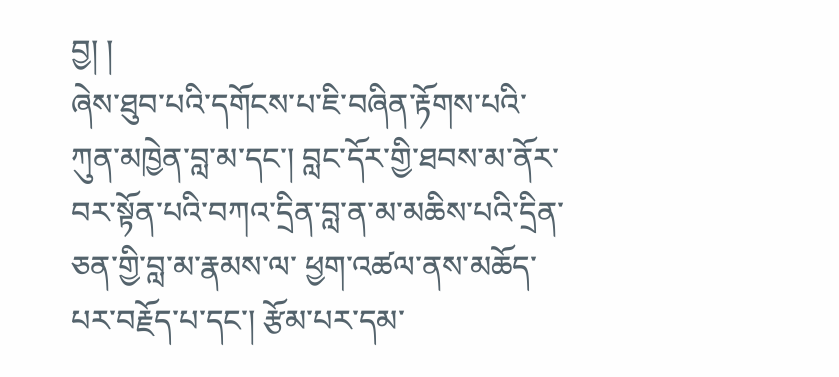བྱ། །
ཞེས་ཐུབ་པའི་དགོངས་པ་ཇི་བཞིན་རྟོགས་པའི་ཀུན་མཁྱེན་བླ་མ་དང་། བླང་དོར་གྱི་ཐབས་མ་ནོར་བར་སྟོན་པའི་བཀའ་དྲིན་བླ་ན་མ་མཆིས་པའི་དྲིན་ཅན་གྱི་བླ་མ་རྣམས་ལ་ ཕྱག་འཚལ་ནས་མཆོད་པར་བརྗོད་པ་དང་། རྩོམ་པར་དམ་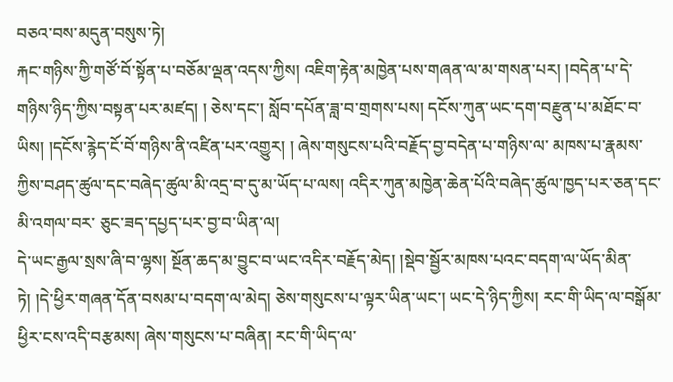བཅའ་བས་མདུན་བསུས་ཏེ།
རྐང་གཉིས་ཀྱི་གཙོ་བོ་སྟོན་པ་བཅོམ་ལྡན་འདས་ཀྱིས། འཇིག་རྟེན་མཁྱེན་པས་གཞན་ལ་མ་གསན་པར། །བདེན་པ་དེ་གཉིས་ཉིད་ཀྱིས་བསྟན་པར་མཛད། ། ཅེས་དང་། སློབ་དཔོན་ཟླ་བ་གྲགས་པས། དངོས་ཀུན་ཡང་དག་བརྫུན་པ་མཐོང་བ་ཡིས། །དངོས་རྙེད་ངོ་བོ་གཉིས་ནི་འཛིན་པར་འགྱུར། ། ཞེས་གསུངས་པའི་བརྗོད་བྱ་བདེན་པ་གཉིས་ལ་ མཁས་པ་རྣམས་ཀྱིས་བཤད་ཚུལ་དང་བཞེད་ཚུལ་མི་འདྲ་བ་དུ་མ་ཡོད་པ་ལས། འདིར་ཀུན་མཁྱེན་ཆེན་པོའི་བཞེད་ཚུལ་ཁྱད་པར་ཅན་དང་མི་འགལ་བར་ ཅུང་ཟད་དཔྱད་པར་བྱ་བ་ཡིན་ལ།
དེ་ཡང་རྒྱལ་སྲས་ཞི་བ་ལྷས། སྔོན་ཆད་མ་བྱུང་བ་ཡང་འདིར་བརྗོད་མེད། །སྡེབ་སྦྱོར་མཁས་པའང་བདག་ལ་ཡོད་མིན་ཏེ། །དེ་ཕྱིར་གཞན་དོན་བསམ་པ་བདག་ལ་མེད། ཅེས་གསུངས་པ་ལྟར་ཡིན་ཡང་། ཡང་དེ་ཉིད་ཀྱིས། རང་གི་ཡིད་ལ་བསྒོམ་ཕྱིར་ངས་འདི་བརྩམས། ཞེས་གསུངས་པ་བཞིན། རང་གི་ཡིད་ལ་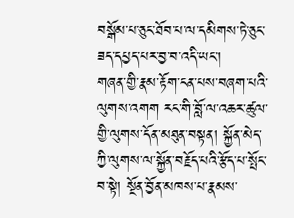བསྒོམ་པ་ཅུང་ཐོབ་པ་ལ་དམིགས་ཏེ་ཅུང་ཟད་དཔྱད་པར་བྱ་བ་འདི་ཡང་།
གཞན་གྱི་རྣམ་རྟོག་ངན་པས་བཞག་པའི་ལུགས་འགག རང་གི་བློ་ལ་འཆར་ཚུལ་གྱི་ལུགས་དོན་མཐུན་བསྟན། སྐྱོན་མེད་ཀྱི་ལུགས་ལ་སྐྱོན་བརྗོད་པའི་རྩོད་པ་སྤོང་བ་སྟེ། སྔོན་བྱོན་མཁས་པ་རྣམས་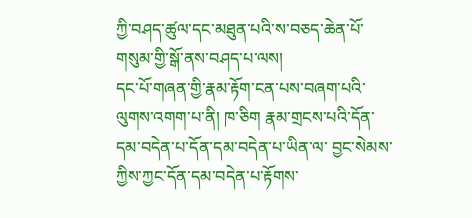ཀྱི་བཤད་ཚུལ་དང་མཐུན་པའི་ས་བཅད་ཆེན་པོ་གསུམ་གྱི་སྒོ་ནས་བཤད་པ་ལས།
དང་པོ་གཞན་གྱི་རྣམ་རྟོག་ངན་པས་བཞག་པའི་ལུགས་འགག་པ་ནི། ཁ་ཅིག རྣམ་གྲངས་པའི་དོན་དམ་བདེན་པ་དོན་དམ་བདེན་པ་ཡིན་ལ་ བྱང་སེམས་ཀྱིས་ཀྱང་དོན་དམ་བདེན་པ་རྟོགས་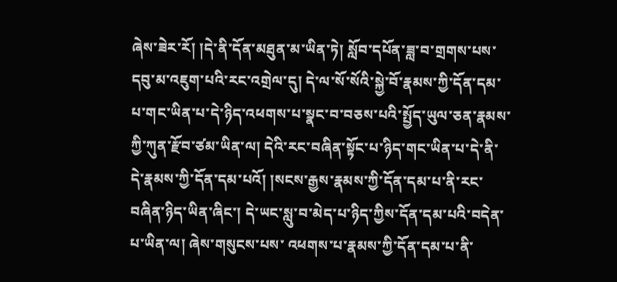ཞེས་ཟེར་རོ། །དེ་ནི་དོན་མཐུན་མ་ཡིན་ཏེ། སློབ་དཔོན་ཟླ་བ་གྲགས་པས་ དབུ་མ་འཇུག་པའི་རང་འགྲེལ་དུ། དེ་ལ་སོ་སོའི་སྐྱེ་བོ་རྣམས་ཀྱི་དོན་དམ་པ་གང་ཡིན་པ་དེ་ཉིད་འཕགས་པ་སྣང་བ་བཅས་པའི་སྤྱོད་ཡུལ་ཅན་རྣམས་ཀྱི་ཀུན་རྫོབ་ཙམ་ཡིན་ལ། དེའི་རང་བཞིན་སྟོང་པ་ཉིད་གང་ཡིན་པ་དེ་ནི་དེ་རྣམས་ཀྱི་དོན་དམ་པའོ། །སངས་རྒྱས་རྣམས་ཀྱི་དོན་དམ་པ་ནི་རང་བཞིན་ཉིད་ཡིན་ཞིང་། དེ་ཡང་སླུ་བ་མེད་པ་ཉིད་ཀྱིས་དོན་དམ་པའི་བདེན་པ་ཡིན་ལ། ཞེས་གསུངས་པས་ འཕགས་པ་རྣམས་ཀྱི་དོན་དམ་པ་ནི་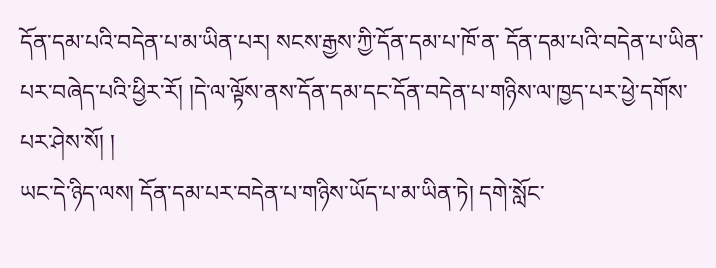དོན་དམ་པའི་བདེན་པ་མ་ཡིན་པར། སངས་རྒྱས་ཀྱི་དོན་དམ་པ་ཁོ་ན་ དོན་དམ་པའི་བདེན་པ་ཡིན་པར་བཞེད་པའི་ཕྱིར་རོ། །དེ་ལ་ལྟོས་ནས་དོན་དམ་དང་དོན་བདེན་པ་གཉིས་ལ་ཁྱད་པར་ཕྱེ་དགོས་པར་ཤེས་སོ། །
ཡང་དེ་ཉིད་ལས། དོན་དམ་པར་བདེན་པ་གཉིས་ཡོད་པ་མ་ཡིན་ཏེ། དགེ་སློང་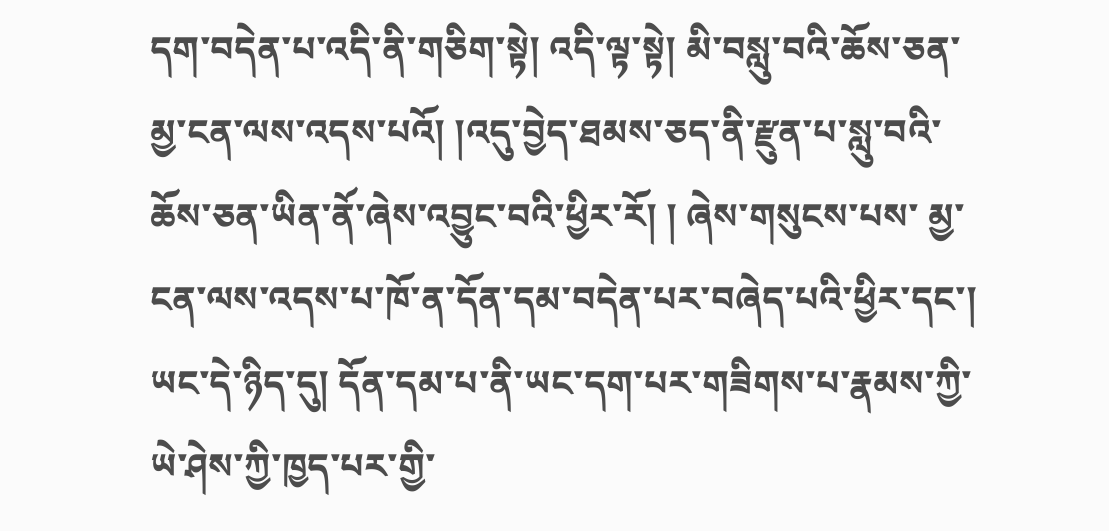དག་བདེན་པ་འདི་ནི་གཅིག་སྟེ། འདི་ལྟ་སྟེ། མི་བསླུ་བའི་ཆོས་ཅན་མྱ་ངན་ལས་འདས་པའོ། །འདུ་བྱེད་ཐམས་ཅད་ནི་རྫུན་པ་སླུ་བའི་ཆོས་ཅན་ཡིན་ནོ་ཞེས་འབྱུང་བའི་ཕྱིར་རོ། ། ཞེས་གསུངས་པས་ མྱ་ངན་ལས་འདས་པ་ཁོ་ན་དོན་དམ་བདེན་པར་བཞེད་པའི་ཕྱིར་དང་།
ཡང་དེ་ཉིད་དུ། དོན་དམ་པ་ནི་ཡང་དག་པར་གཟིགས་པ་རྣམས་ཀྱི་ཡེ་ཤེས་ཀྱི་ཁྱད་པར་གྱི་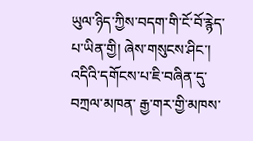ཡུལ་ཉིད་ཀྱིས་བདག་གི་ངོ་བོ་རྙེད་པ་ཡིན་གྱི། ཞེས་གསུངས་ཤིང་། འདིའི་དགོངས་པ་ཇི་བཞིན་དུ་བཀྲལ་མཁན་ རྒྱ་གར་གྱི་མཁས་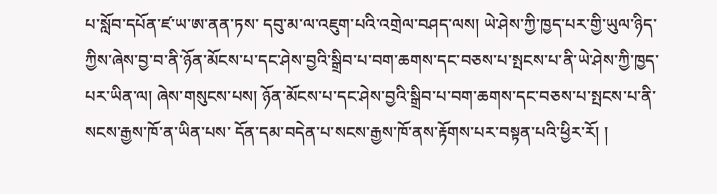པ་སློབ་དཔོན་ཛ་ཡ་ཨ་ནན་ཏས་ དབུ་མ་ལ་འཇུག་པའི་འགྲེལ་བཤད་ལས། ཡེ་ཤེས་ཀྱི་ཁྱད་པར་གྱི་ཡུལ་ཉིད་ཀྱིས་ཞེས་བྱ་བ་ནི་ཉོན་མོངས་པ་དང་ཤེས་བྱའི་སྒྲིབ་པ་བག་ཆགས་དང་བཅས་པ་སྤངས་པ་ནི་ཡེ་ཤེས་ཀྱི་ཁྱད་པར་ཡིན་ལ། ཞེས་གསུངས་པས། ཉོན་མོངས་པ་དང་ཤེས་བྱའི་སྒྲིབ་པ་བག་ཆགས་དང་བཅས་པ་སྤངས་པ་ནི་སངས་རྒྱས་ཁོ་ན་ཡིན་པས་ དོན་དམ་བདེན་པ་སངས་རྒྱས་ཁོ་ནས་རྟོགས་པར་བསྟན་པའི་ཕྱིར་རོ། །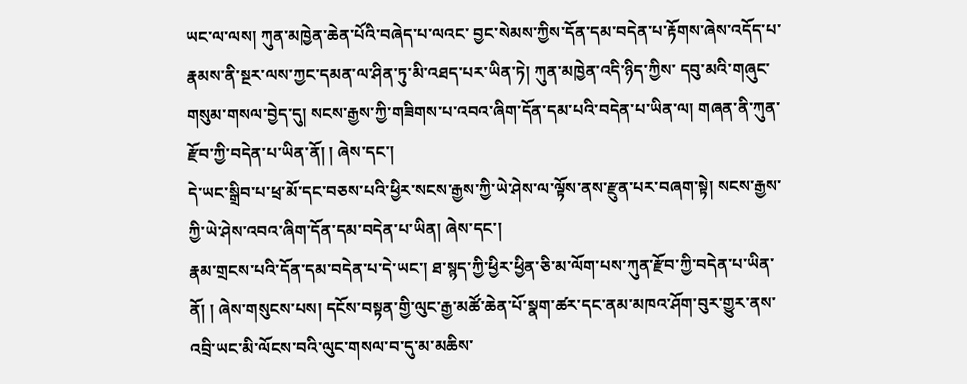ཡང་ལ་ལས། ཀུན་མཁྱེན་ཆེན་པོའི་བཞེད་པ་ལའང་ བྱང་སེམས་ཀྱིས་དོན་དམ་བདེན་པ་རྟོགས་ཞེས་འདོད་པ་རྣམས་ནི་སྔར་ལས་ཀྱང་དམན་ལ་ཤིན་ཏུ་མི་འཐད་པར་ཡིན་ཏེ། ཀུན་མཁྱེན་འདི་ཉིད་ཀྱིས་ དབུ་མའི་གཞུང་གསུམ་གསལ་བྱེད་དུ། སངས་རྒྱས་ཀྱི་གཟིགས་པ་འབའ་ཞིག་དོན་དམ་པའི་བདེན་པ་ཡིན་ལ། གཞན་ནི་ཀུན་རྫོབ་ཀྱི་བདེན་པ་ཡིན་ནོ། ། ཞེས་དང་།
དེ་ཡང་སྒྲིབ་པ་ཕྲ་མོ་དང་བཅས་པའི་ཕྱིར་སངས་རྒྱས་ཀྱི་ཡེ་ཤེས་ལ་ལྟོས་ནས་རྫུན་པར་བཞག་སྟེ། སངས་རྒྱས་ཀྱི་ཡེ་ཤེས་འབའ་ཞིག་དོན་དམ་བདེན་པ་ཡིན། ཞེས་དང་།
རྣམ་གྲངས་པའི་དོན་དམ་བདེན་པ་དེ་ཡང་། ཐ་སྙད་ཀྱི་ཕྱིར་ཕྱིན་ཅི་མ་ལོག་པས་ཀུན་རྫོབ་ཀྱི་བདེན་པ་ཡིན་ནོ། ། ཞེས་གསུངས་པས། དངོས་བསྟན་གྱི་ལུང་རྒྱ་མཚོ་ཆེན་པོ་སྣག་ཚར་དང་ནམ་མཁའ་ཤོག་བུར་གྱུར་ནས་འབྲི་ཡང་མི་ལོངས་བའི་ལུང་གསལ་བ་དུ་མ་མཆིས་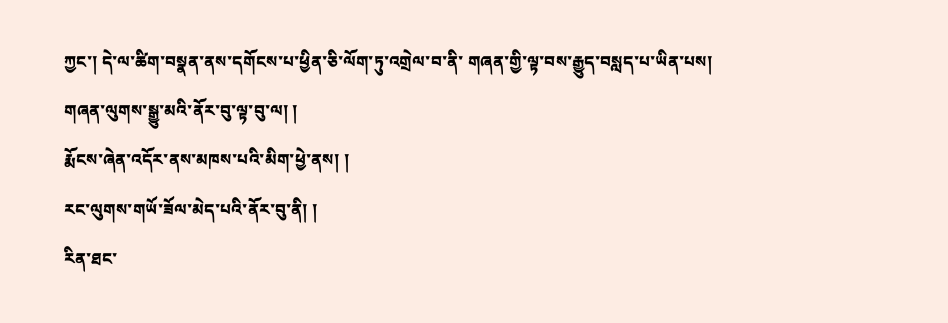ཀྱང་། དེ་ལ་ཚིག་བསྣན་ནས་དགོངས་པ་ཕྱིན་ཅི་ལོག་ཏུ་འགྲེལ་བ་ནི་ གཞན་གྱི་ལྟ་བས་རྒྱུད་བསླད་པ་ཡིན་པས།
གཞན་ལུགས་སྒྱུ་མའི་ནོར་བུ་ལྟ་བུ་ལ། །
རྨོངས་ཞེན་འདོར་ནས་མཁས་པའི་མིག་ཕྱེ་ནས། །
རང་ལུགས་གཡོ་ཟོལ་མེད་པའི་ནོར་བུ་ནི། །
རིན་ཐང་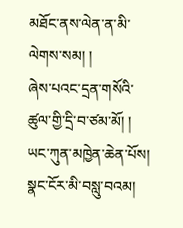མཐོང་ནས་ལེན་ན་མི་ལེགས་སམ། །
ཞེས་པའང་དྲན་གསོའི་ཚུལ་གྱི་དྲི་བ་ཙམ་མོ། །
ཡང་ཀུན་མཁྱེན་ཆེན་པོས། སྣང་ངོར་མི་བསླུ་བའམ།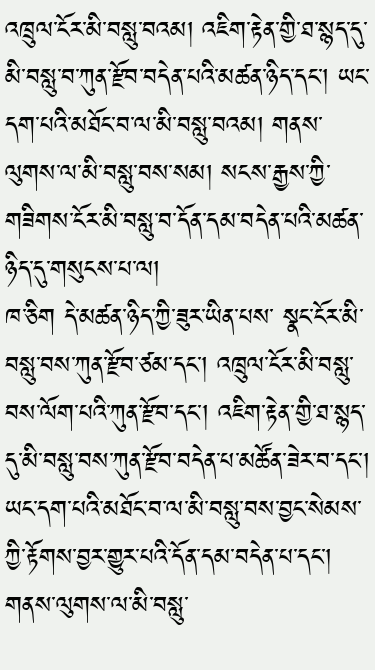འཁྲུལ་ངོར་མི་བསླུ་བའམ། འཇིག་རྟེན་གྱི་ཐ་སྙད་དུ་མི་བསླུ་བ་ཀུན་རྫོབ་བདེན་པའི་མཚན་ཉིད་དང་། ཡང་དག་པའི་མཐོང་བ་ལ་མི་བསླུ་བའམ། གནས་ལུགས་ལ་མི་བསླུ་བས་སམ། སངས་རྒྱས་ཀྱི་གཟིགས་ངོར་མི་བསླུ་བ་དོན་དམ་བདེན་པའི་མཚན་ཉིད་དུ་གསུངས་པ་ལ།
ཁ་ཅིག དེ་མཚན་ཉིད་ཀྱི་ཟུར་ཡིན་པས་ སྣང་ངོར་མི་བསླུ་བས་ཀུན་རྫོབ་ཙམ་དང་། འཁྲུལ་ངོར་མི་བསླུ་བས་ལོག་པའི་ཀུན་རྫོབ་དང་། འཇིག་རྟེན་གྱི་ཐ་སྙད་དུ་མི་བསླུ་བས་ཀུན་རྫོབ་བདེན་པ་མཚོན་ཟེར་བ་དང་། ཡང་དག་པའི་མཐོང་བ་ལ་མི་བསླུ་བས་བྱང་སེམས་ཀྱི་རྟོགས་བྱར་གྱུར་པའི་དོན་དམ་བདེན་པ་དང་། གནས་ལུགས་ལ་མི་བསླུ་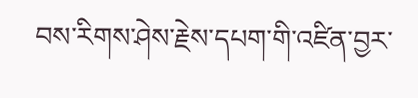བས་རིགས་ཤེས་རྗེས་དཔག་གི་འཛིན་བྱར་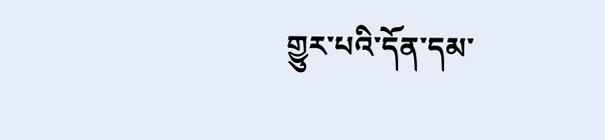གྱུར་པའི་དོན་དམ་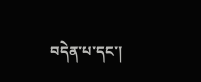བདེན་པ་དང་།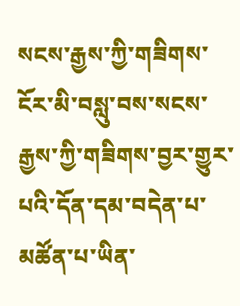སངས་རྒྱས་ཀྱི་གཟིགས་ངོར་མི་བསླུ་བས་སངས་རྒྱས་ཀྱི་གཟིགས་བྱར་གྱུར་པའི་དོན་དམ་བདེན་པ་མཚོན་པ་ཡིན་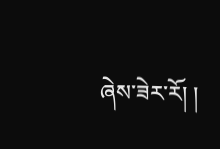ཞེས་ཟེར་རོ། །